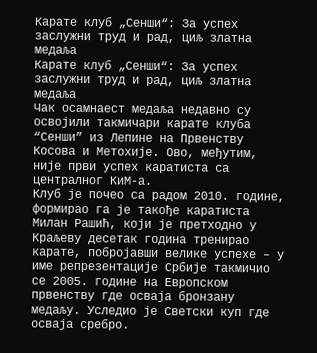Карате клуб „Сенши“: За успех заслужни труд и рад, циљ златна медаља
Карате клуб „Сенши“: За успех заслужни труд и рад, циљ златна медаља
Чак осамнаест медаља недавно су освојили такмичари карате клуба “Сенши” из Лепине на Првенству Косова и Метохије. Ово, међутим, није први успех каратиста са централног КиМ-а.
Клуб је почео са радом 2010. године, формирао га је такође каратиста Милан Рашић, који је претходно у Краљеву десетак година тренирао карате, побројавши велике успехе – у име репрезентације Србије такмичио се 2005. године на Европском првенству где осваја бронзану медаљу. Уследио је Светски куп где осваја сребро.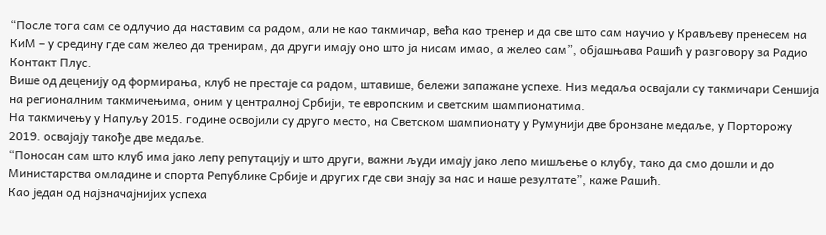“После тога сам се одлучио да наставим са радом, али не као такмичар, већа као тренер и да све што сам научио у Крављеву пренесем на КиМ – у средину где сам желео да тренирам, да други имају оно што ја нисам имао, а желео сам”, објашњава Рашић у разговору за Радио Контакт Плус.
Више од деценију од формирања, клуб не престаје са радом, штавише, бележи запажане успехе. Низ медаља освајали су такмичари Сеншија на регионалним такмичењима, оним у централној Србији, те европским и светским шампионатима.
На такмичењу у Напуљу 2015. године освојили су друго место, на Светском шампионату у Румунији две бронзане медаље, у Порторожу 2019. освајају такође две медаље.
“Поносан сам што клуб има јако лепу репутацију и што други, важни људи имају јако лепо мишљење о клубу, тако да смо дошли и до Министарства омладине и спорта Републике Србије и других где сви знају за нас и наше резултате”, каже Рашић.
Као један од најзначајнијих успеха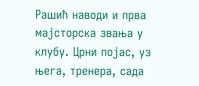Рашић наводи и прва мајсторска звања у клубу. Црни појас, уз њега, тренера, сада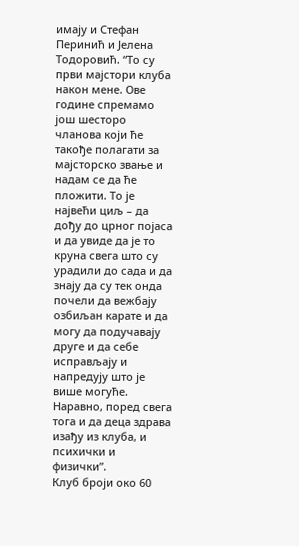имају и Стефан Перинић и Јелена Тодоровић. “То су први мајстори клуба након мене. Ове године спремамо још шесторо чланова који ће такође полагати за мајсторско звање и надам се да ће пложити. То је највећи циљ – да дођу до црног појаса и да увиде да је то круна свега што су урадили до сада и да знају да су тек онда почели да вежбају озбиљан карате и да могу да подучавају друге и да себе исправљају и напредују што је више могуће. Наравно, поред свега тога и да деца здрава изађу из клуба, и психички и физички”.
Клуб броји око 60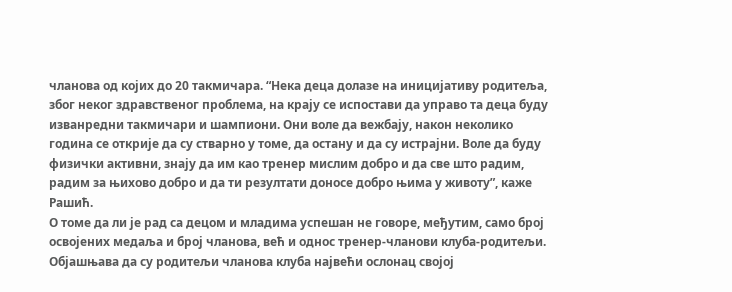чланова од којих до 20 такмичара. “Нека деца долазе на иницијативу родитеља, због неког здравственог проблема, на крају се испостави да управо та деца буду изванредни такмичари и шампиони. Они воле да вежбају, након неколико година се открије да су стварно у томе, да остану и да су истрајни. Воле да буду физички активни, знају да им као тренер мислим добро и да све што радим, радим за њихово добро и да ти резултати доносе добро њима у животу”, каже Рашић.
О томе да ли је рад са децом и младима успешан не говоре, међутим, само број освојених медаља и број чланова, већ и однос тренер-чланови клуба-родитељи. Објашњава да су родитељи чланова клуба највећи ослонац својој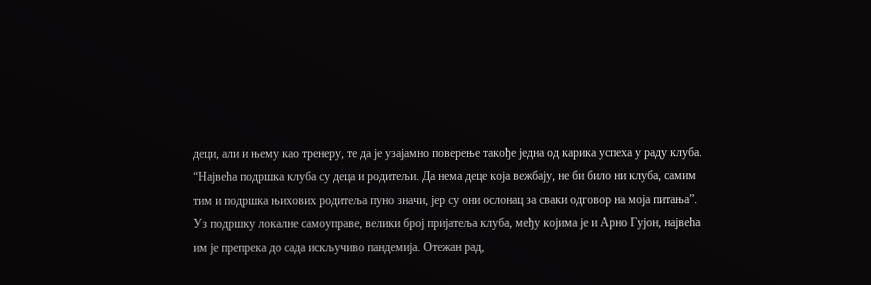деци, али и њему као тренеру, те да је узајамно поверење такође једна од карика успеха у раду клуба. “Највећа подршка клуба су деца и родитељи. Да нема деце која вежбају, не би било ни клуба, самим тим и подршка њихових родитеља пуно значи, јер су они ослонац за сваки одговор на моја питања”.
Уз подршку локалне самоуправе, велики број пријатеља клуба, међу којима је и Арно Гујон, највећа им је препрека до сада искључиво пандемија. Отежан рад,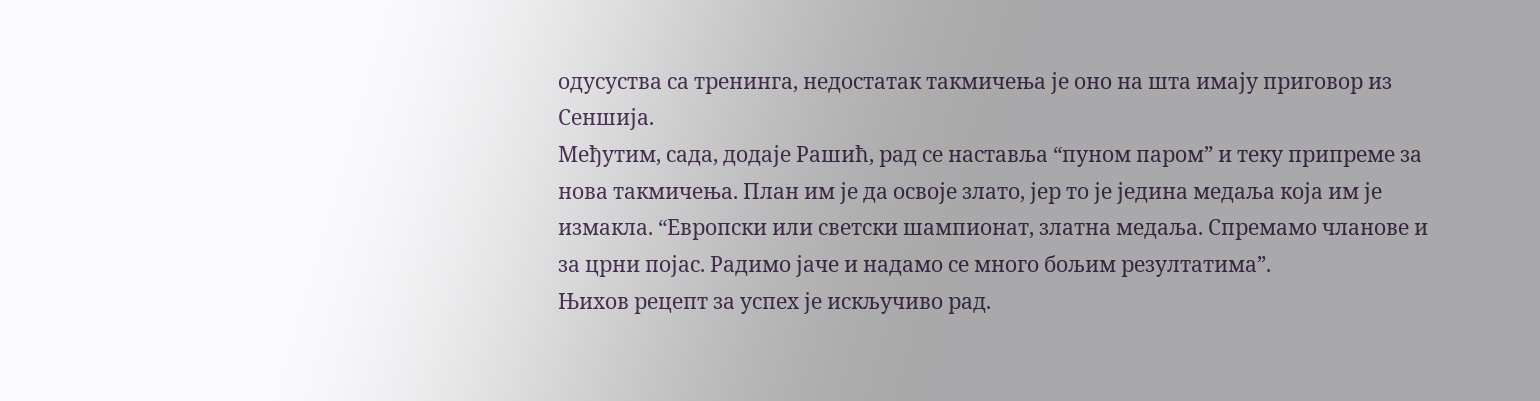одусуства са тренинга, недостатак такмичења је оно на шта имају приговор из Сеншија.
Међутим, сада, додаје Рашић, рад се наставља “пуном паром” и теку припреме за нова такмичења. План им је да освоје злато, јер то је једина медаља која им је измакла. “Европски или светски шампионат, златна медаља. Спремамо чланове и за црни појас. Радимо јаче и надамо се много бољим резултатима”.
Њихов рецепт за успех је искључиво рад.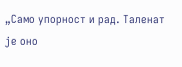„Само упорност и рад. Таленат је оно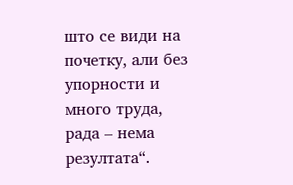што се види на почетку, али без упорности и много труда, рада – нема резултата“.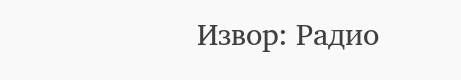Извор: Радио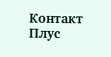Контакт Плус